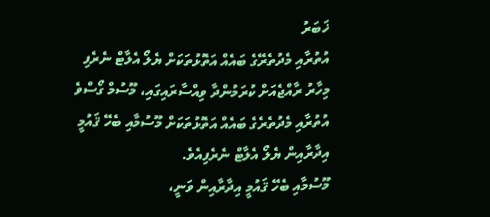ޚަބަރު
އުތުރާއި މެދުތެރޭގެ ބައެއް އަތޮޅުތަކަށް ޔެލޯ އެލާޓް ނެރެފި
މިހާރު ރާއްޖެއަށް ކުރަމުންދާ ވިއްސާރައިގައި، މޫސުމް ގޯސްވެ އުތުރާއި މެދުތެރެގެ ބައެއް އަތޮޅުތަކަށް މޫސުމާއި ބެހޭ ޤައުމީ އިދާރާއިން ޔެލޯ އެލާޓް ނެރެފިއެވެ.
މޫސުމާއި ބެހޭ ޤައުމީ އިދާރާއިން ވަނީ،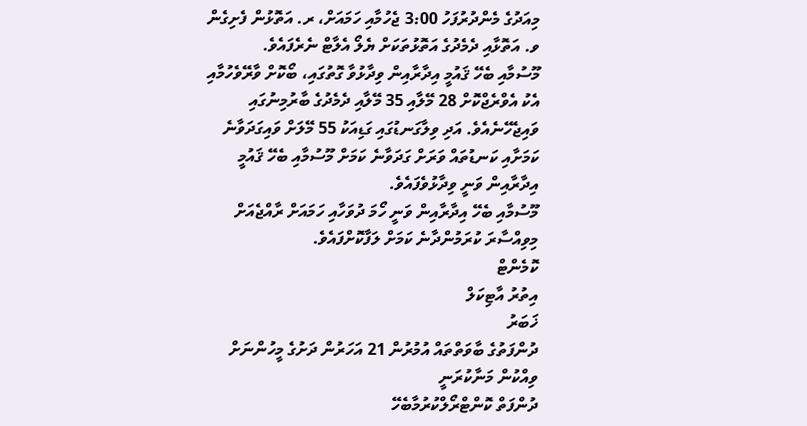މިއަދުގެ މެންދުރުފަހު 3:00 ޖެހުމާއި ހަމައަށް، ރ. އަތޮޅުން ފެށިގެން ވ. އަތޮޅާއި ދެމެދުގެ އަތޮޅުތަކަށް ޔެލޯ އެލާޓް ނެރެފައެވެ.
މޫސުމާއި ބެހޭ ޤައުމީ އިދާރާއިން ވިދާޅުވާ ގޮތުގައި، ބޯކޮށް ވާރޭވެހުމާއި އެކު އެވްރެޖްކޮށް 28 މޭލާއި 35 މޭލާއި ދެމެދުގެ ބާރުމިނުގައި ވައިޖެހޭނެއެވެ. އަދި ވިލާގަނޑުގައި ގަޑިއަކު 55 މޭލަށް ވައިގަދަވާނެ ކަމަށާއި ކަނޑުތައް ވަރަށް ގަދަވާނެ ކަމަށް މޫސުމާއި ބެހޭ ޤައުމީ އިދާރާއިން ވަނީ ވިދާޅުވެފައެވެ.
މޫސުމާއި ބެހޭ އިދާރާއިން ވަނީ ހޯމަ ދުވަހާއި ހަމައަށް ރާއްޖެއަށް މިވިއްސާރަ ކުރަމުންދާނެ ކަމަށް ލަފާކޮށްފައެވެ.
ކޮމެންޓް
އިތުރު އާޓިކަލް
ޚަބަރު
ދުންފަތުގެ ބާވަތްތައް އުމުރުން 21 އަހަރުން ދަށުގެ މީހުންނަށް ވިއްކުން މަނާކުރަނީ
ދުންފަތް ކޮންޓްރޯލްކުރުމާބެހޭ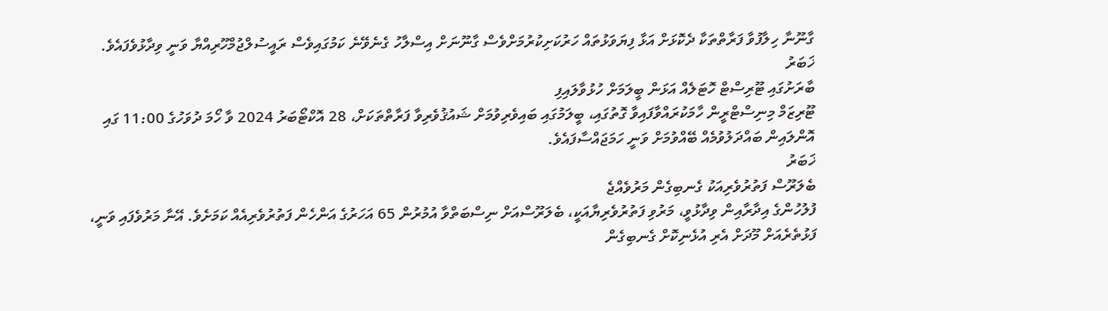ގާނޫނާ ހިލާފުވާ ފަރާތްތަކާ ދެކޮޅަށް އަޅާ ފިޔަވަޅުތައް ހަރުކަށިކުރުމަށްވެސް ގާނޫނަށް އިސްލާހު ގެނެވޭނެ ކަމުގައިވެސް ރައީސުލްޖުމްހޫރިއްޔާ ވަނީ ވިދާޅުވެފައެވެ.
ޚަބަރު
ބާރަށުގައި ޓޫރިސްޓް ހޮޓަލެއް އަޅަން ބީލަމަށް ހުޅުވާލައިފި
ޓޫރިޒަމް މިނިސްޓްރީން ހާމަކުރައްވާފައިވާ ގޮތުގައި، ބީލަމުގައި ބައިވެރިވުމަށް ޝައުޤުވެރިވާ ފަރާތްތަކަށް، 28 އޮކްޓޯބަރު 2024 ވާ ހޯމަ ދުވަހުގެ 11:00 ގައި އޮންލައިން ބައްދަލުވުމެއް ބޭއްވުމަށް ވަނީ ހަމަޖައްސާފައެވެ.
ޚަބަރު
ބެލަރޫސް ފަތުރުވެރިއަކު ގެނބިގެން މަރުވެއްޖެ
ފުލުހުންގެ އިދާރާއިން ވިދާޅުވީ، މަރުވި ފަތުރުވެރިޔާއަކީ، ބެލަރޫސްއަށް ނިސްބަތްވާ އުމުރުން 65 އަހަރުގެ އަންހެން ފަތުރުވެރިއެއް ކަމަށެވެ. އޭނާ މަރުވެފައި ވަނީ، ފަޅުތެރެއަށް މޫދަށް އެރި އުޅެނިކޮށް ގެނބިގެން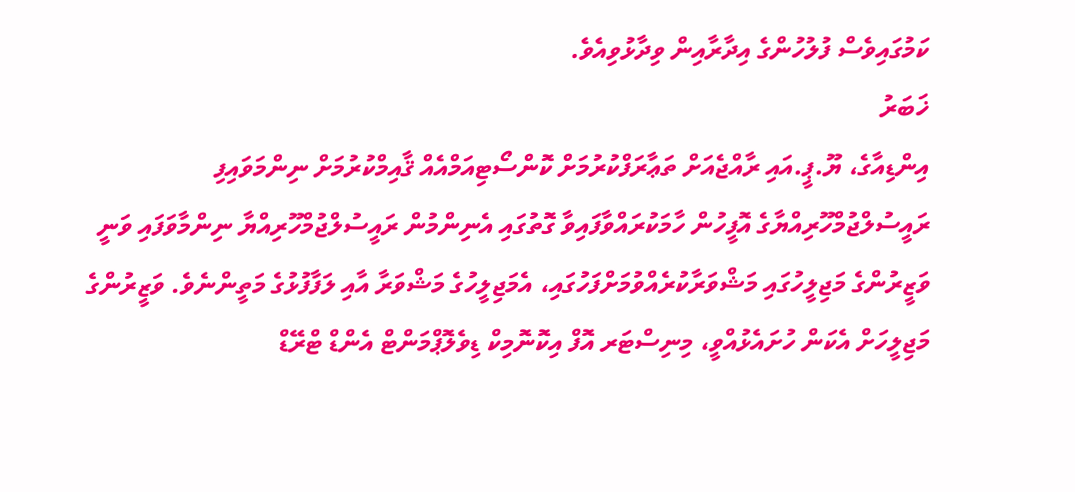ކަމުގައިވެސް ފުލުހުންގެ އިދާރާއިން ވިދާޅުވިއެވެ.
ޚަބަރު
އިންޑިއާގެ، ޔޫ.ޕީ.އައި ރާއްޖެއަށް ތަޢާރަފްކުރުމަށް ކޮންސޯޓިއަމްއެއް ޤާއިމްކުރުމަށް ނިންމަވައިފި
ރައީސުލްޖުމްހޫރިއްޔާގެ އޮފީހުން ހާމަކުރައްވާފައިވާ ގޮތުގައި އެނިންމުން ރައީސުލްޖުމްހޫރިއްޔާ ނިންމާވަފައި ވަނީ ވަޒީރުންގެ މަޖިލީހުގައި މަޝްވަރާކުރެއްވުމަށްފަހުގައި، އެމަޖިލީހުގެ މަޝްވަރާ އާއި ލަފާފުޅުގެ މަތީންނެވެ. ވަޒީރުންގެ މަޖިލީހަށް އެކަން ހުށައެޅުއްވީ، މިނިސްޓަރ އޮފް އިކޮނޮމިކް ޑިވެލޮޕްމަންޓް އެންޑް ޓްރޭޑް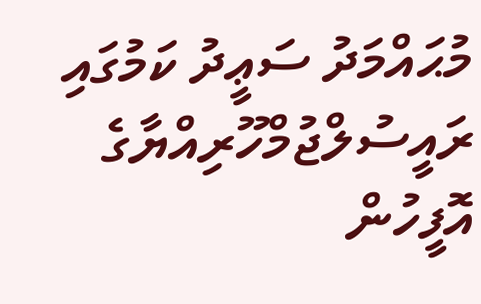މުޙައްމަދު ސަޢީދު ކަމުގައި ރައީސުލްޖުމްހޫރިއްޔާގެ އޮފީހުން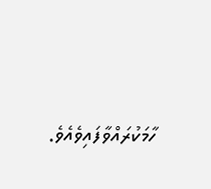ހާމަކުރައްވާފައިވެއެވެ.